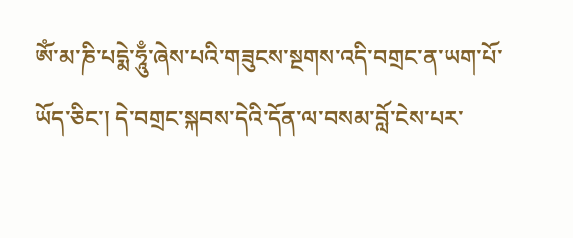ཨོཾ་མ་ཎི་པདྨེ་ཧཱུྃ་ཞེས་པའི་གཟུངས་སྔགས་འདི་བགྲང་ན་ཡག་པོ་ཡོད་ཅིང་། དེ་བགྲང་སྐབས་དེའི་དོན་ལ་བསམ་བློ་ངེས་པར་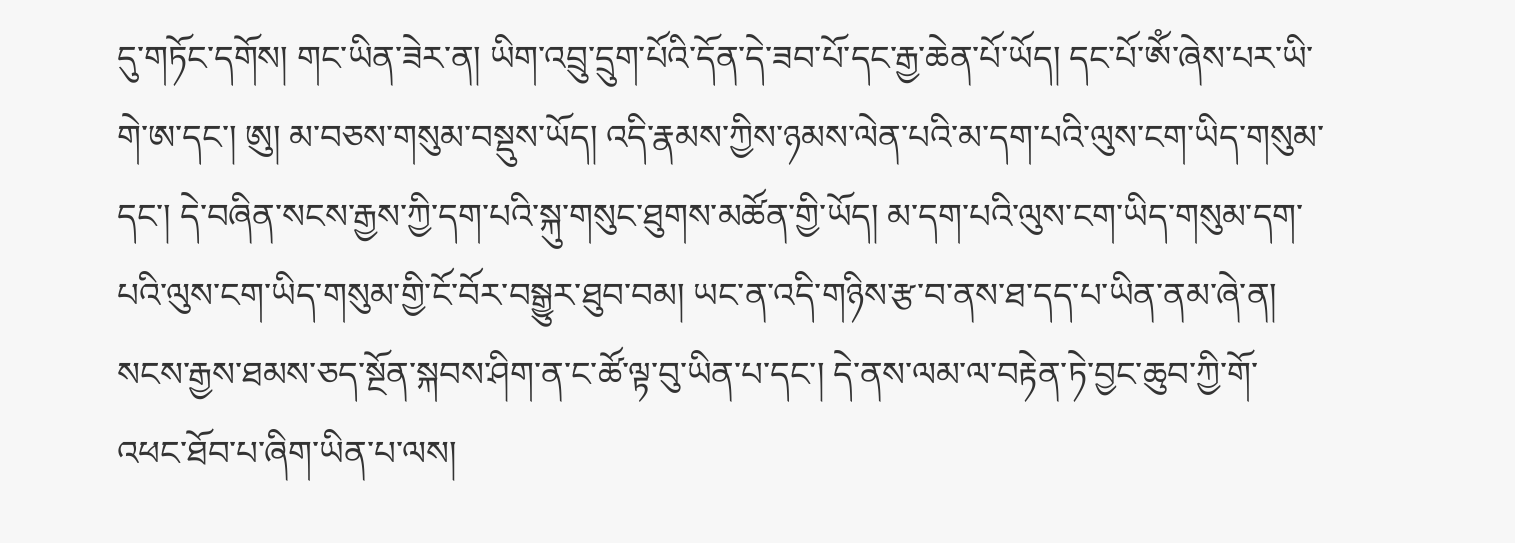དུ་གཏོང་དགོས། གང་ཡིན་ཟེར་ན། ཡིག་འབྲུ་དྲུག་པོའི་དོན་དེ་ཟབ་པོ་དང་རྒྱ་ཆེན་པོ་ཡོད། དང་པོ་ཨོཾ་ཞེས་པར་ཡི་གེ་ཨ་དང་། ཨུ། མ་བཅས་གསུམ་བསྡུས་ཡོད། འདི་རྣམས་ཀྱིས་ཉམས་ལེན་པའི་མ་དག་པའི་ལུས་ངག་ཡིད་གསུམ་དང་། དེ་བཞིན་སངས་རྒྱས་ཀྱི་དག་པའི་སྐུ་གསུང་ཐུགས་མཚོན་གྱི་ཡོད། མ་དག་པའི་ལུས་ངག་ཡིད་གསུམ་དག་པའི་ལུས་ངག་ཡིད་གསུམ་གྱི་ངོ་བོར་བསྒྱུར་ཐུབ་བམ། ཡང་ན་འདི་གཉིས་རྩ་བ་ནས་ཐ་དད་པ་ཡིན་ནམ་ཞེ་ན། སངས་རྒྱས་ཐམས་ཅད་སྔོན་སྐབས་ཤིག་ན་ང་ཚོ་ལྟ་བུ་ཡིན་པ་དང་། དེ་ནས་ལམ་ལ་བརྟེན་ཏེ་བྱང་ཆུབ་ཀྱི་གོ་འཕང་ཐོབ་པ་ཞིག་ཡིན་པ་ལས།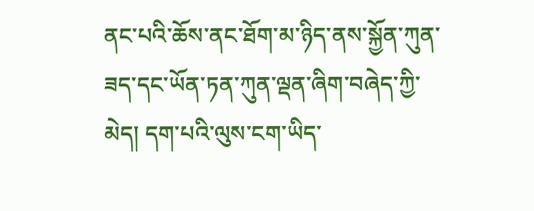ནང་པའི་ཆོས་ནང་ཐོག་མ་ཉིད་ནས་སྐྱོན་ཀུན་ཟད་དང་ཡོན་ཏན་ཀུན་ལྡན་ཞིག་བཞེད་ཀྱི་མེད། དག་པའི་ལུས་ངག་ཡིད་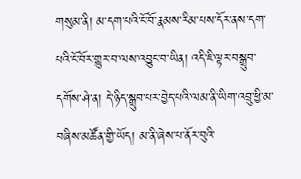གསུམ་ནི། མ་དག་པའི་ངོ་བོ་རྣམས་རིམ་པས་དོར་ནས་དག་པའི་ངོ་བོར་གྱུར་བ་ལས་འབྱུང་བ་ཡིན། འདི་ཇི་ལྟར་བསྒྲུབ་དགོས་ཤེ་ན། དེ་ཉིད་སྒྲུབ་པར་བྱེད་པའི་ལམ་ནི་ཡིག་འབྲུ་ཕྱི་མ་བཞིས་མཚོན་གྱི་ཡོད། མ་ནི་ཞེས་པ་ནོར་བུའི་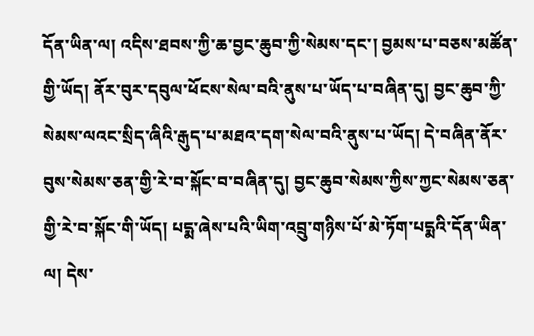དོན་ཡིན་ལ། འདིས་ཐབས་ཀྱི་ཆ་བྱང་ཆུབ་ཀྱི་སེམས་དང་། བྱམས་པ་བཅས་མཚོན་གྱི་ཡོད། ནོར་བུར་དབུལ་ཕོངས་སེལ་བའི་ནུས་པ་ཡོད་པ་བཞིན་དུ། བྱང་ཆུབ་ཀྱི་སེམས་ལའང་སྲིད་ཞིའི་རྒུད་པ་མཐའ་དག་སེལ་བའི་ནུས་པ་ཡོད། དེ་བཞིན་ནོར་བུས་སེམས་ཅན་གྱི་རེ་བ་སྐོང་བ་བཞིན་དུ། བྱང་ཆུབ་སེམས་ཀྱིས་ཀྱང་སེམས་ཅན་གྱི་རེ་བ་སྐོང་གི་ཡོད། པདྨ་ཞེས་པའི་ཡིག་འབྲུ་གཉིས་པོ་མེ་ཏོག་པདྨའི་དོན་ཡིན་ལ། དེས་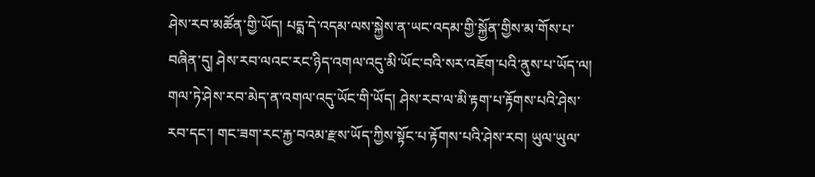ཤེས་རབ་མཚོན་གྱི་ཡོད། པདྨ་དེ་འདམ་ལས་སྐྱེས་ན་ཡང་འདམ་གྱི་སྐྱོན་གྱིས་མ་གོས་པ་བཞིན་དུ། ཤེས་རབ་ལའང་རང་ཉིད་འགལ་འདུ་མི་ཡོང་བའི་སར་འཇོག་པའི་ནུས་པ་ཡོད་ལ། གལ་ཏེ་ཤེས་རབ་མེད་ན་འགལ་འདུ་ཡོང་གི་ཡོད། ཤེས་རབ་ལ་མི་རྟག་པ་རྟོགས་པའི་ཤེས་རབ་དང་། གང་ཟག་རང་རྐྱ་བའམ་རྫས་ཡོད་ཀྱིས་སྟོང་པ་རྟོགས་པའི་ཤེས་རབ། ཡུལ་ཡུལ་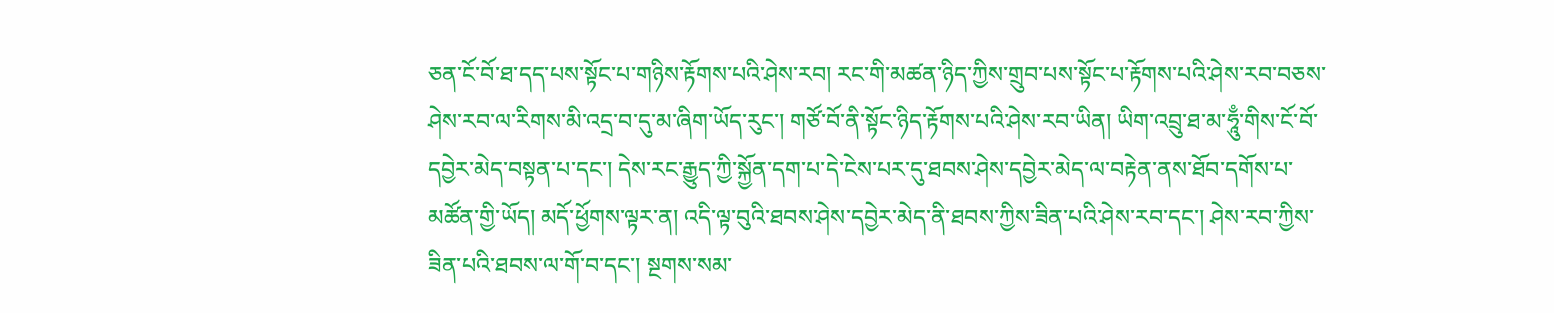ཅན་ངོ་བོ་ཐ་དད་པས་སྟོང་པ་གཉིས་རྟོགས་པའི་ཤེས་རབ། རང་གི་མཚན་ཉིད་ཀྱིས་གྲུབ་པས་སྟོང་པ་རྟོགས་པའི་ཤེས་རབ་བཅས་ཤེས་རབ་ལ་རིགས་མི་འདྲ་བ་དུ་མ་ཞིག་ཡོད་རུང་། གཙོ་བོ་ནི་སྟོང་ཉིད་རྟོགས་པའི་ཤེས་རབ་ཡིན། ཡིག་འབྲུ་ཐ་མ་ཧཱུྃ་གིས་ངོ་བོ་དབྱེར་མེད་བསྟན་པ་དང་། དེས་རང་རྒྱུད་ཀྱི་སྐྱོན་དག་པ་དེ་ངེས་པར་དུ་ཐབས་ཤེས་དབྱེར་མེད་ལ་བརྟེན་ནས་ཐོབ་དགོས་པ་མཚོན་གྱི་ཡོད། མདོ་ཕྱོགས་ལྟར་ན། འདི་ལྟ་བུའི་ཐབས་ཤེས་དབྱེར་མེད་ནི་ཐབས་ཀྱིས་ཟིན་པའི་ཤེས་རབ་དང་། ཤེས་རབ་ཀྱིས་ཟིན་པའི་ཐབས་ལ་གོ་བ་དང་། སྔགས་སམ་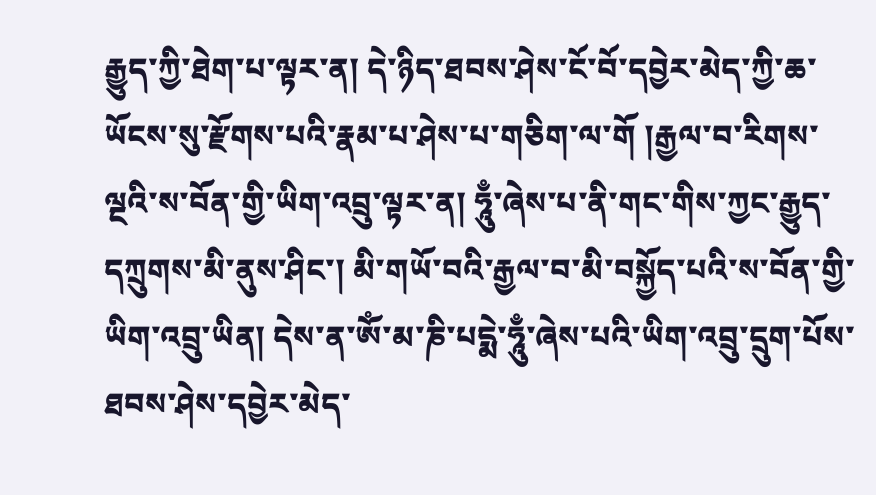རྒྱུད་ཀྱི་ཐེག་པ་ལྟར་ན། དེ་ཉིད་ཐབས་ཤེས་ངོ་བོ་དབྱེར་མེད་ཀྱི་ཆ་ཡོངས་སུ་རྫོགས་པའི་རྣམ་པ་ཤེས་པ་གཅིག་ལ་གོ །རྒྱལ་བ་རིགས་ལྔའི་ས་བོན་གྱི་ཡིག་འབྲུ་ལྟར་ན། ཧཱུྃ་ཞེས་པ་ནི་གང་གིས་ཀྱང་རྒྱུད་དཀྲུགས་མི་ནུས་ཤིང་། མི་གཡོ་བའི་རྒྱལ་བ་མི་བསྐྱོད་པའི་ས་བོན་གྱི་ཡིག་འབྲུ་ཡིན། དེས་ན་ཨོཾ་མ་ཎི་པདྨེ་ཧཱུྃ་ཞེས་པའི་ཡིག་འབྲུ་དྲུག་པོས་ཐབས་ཤེས་དབྱེར་མེད་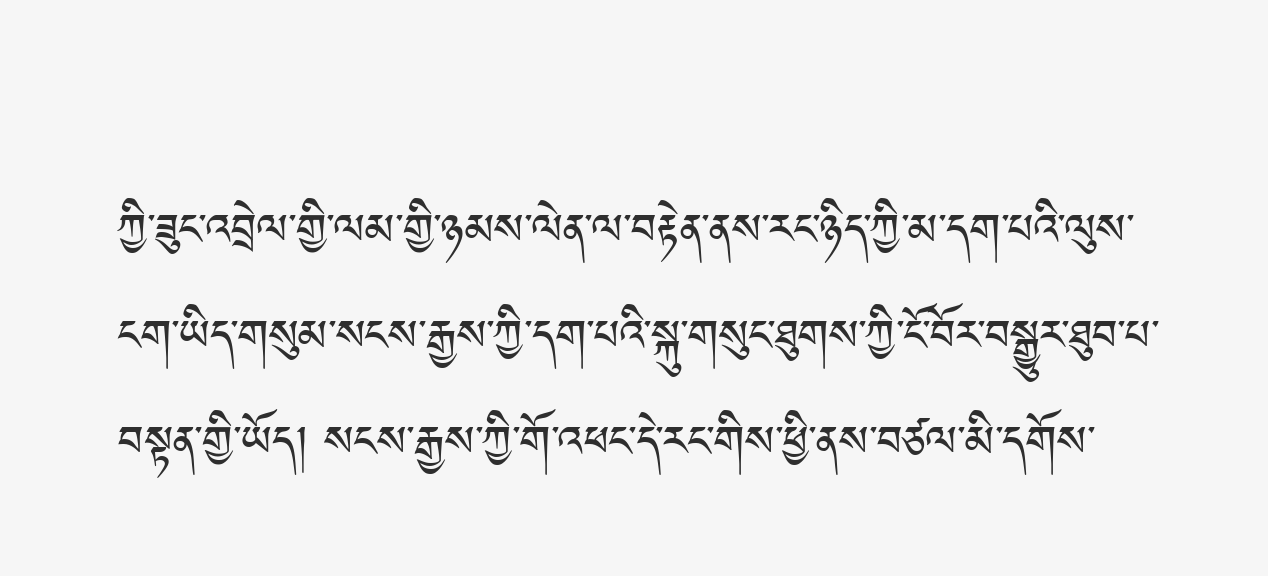ཀྱི་ཟུང་འབྲེལ་གྱི་ལམ་གྱི་ཉམས་ལེན་ལ་བརྟེན་ནས་རང་ཉིད་ཀྱི་མ་དག་པའི་ལུས་ངག་ཡིད་གསུམ་སངས་རྒྱས་ཀྱི་དག་པའི་སྐུ་གསུང་ཐུགས་ཀྱི་ངོ་བོར་བསྒྱུར་ཐུབ་པ་བསྟན་གྱི་ཡོད། སངས་རྒྱས་ཀྱི་གོ་འཕང་དེ་རང་གིས་ཕྱི་ནས་བཙལ་མི་དགོས་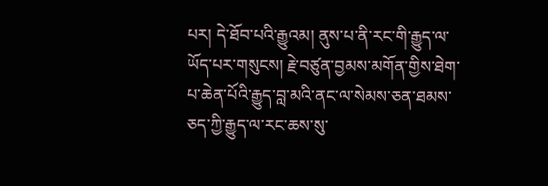པར། དེ་ཐོབ་པའི་རྒྱུའམ། ནུས་པ་ནི་རང་གི་རྒྱུད་ལ་ཡོད་པར་གསུངས། རྗེ་བཙུན་བྱམས་མགོན་གྱིས་ཐེག་པ་ཆེན་པོའི་རྒྱུད་བླ་མའི་ནང་ལ་སེམས་ཅན་ཐམས་ཅད་ཀྱི་རྒྱུད་ལ་རང་ཆས་སུ་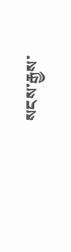སངས་རྒྱས་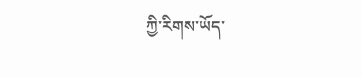ཀྱི་རིགས་ཡོད་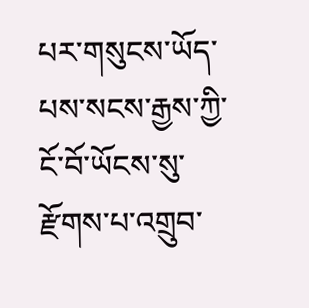པར་གསུངས་ཡོད་པས་སངས་རྒྱས་ཀྱི་ངོ་བོ་ཡོངས་སུ་རྫོགས་པ་འགྲུབ་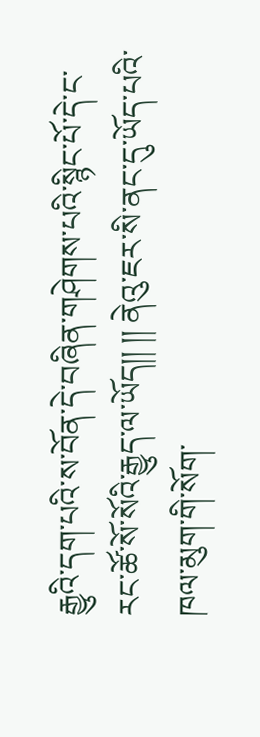རྒྱུའི་དག་པའི་ས་བོན་དེ་བཞིན་གཤེགས་པའི་སྙིང་པོ་དེ་ང་རང་ཚོ་སོ་སོའི་རྒྱུད་ལ་ཡོད།། །། ནེའུ་ཇར་སི་ནང་དུ་ཡོད་པའི་ཁལ་མུག་གི་སོག་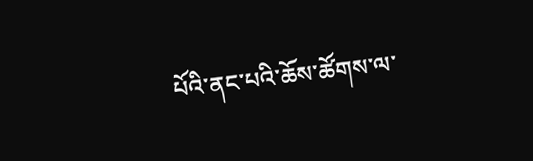པོའི་ནང་པའི་ཆོས་ཚོགས་ལ་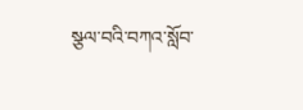སྩལ་བའི་བཀའ་སློབ་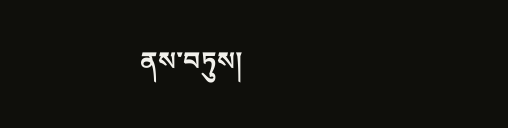ནས་བཏུས།